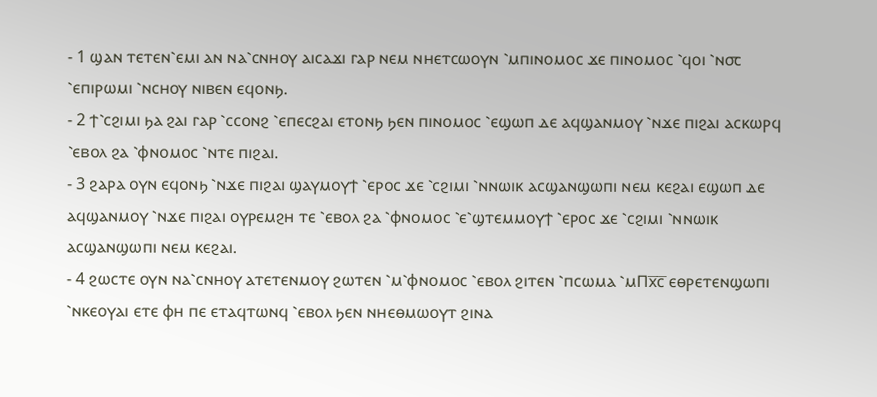- 1 ϣⲁⲛ ⲧⲉⲧⲉⲛ⳿ⲉⲙⲓ ⲁⲛ ⲛⲁ⳿ⲥⲛⲏⲟⲩ ⲁⲓⲥⲁϫⲓ ⲅⲁⲣ ⲛⲉⲙ ⲛⲏⲉⲧⲥⲱⲟⲩⲛ ⳿ⲙⲡⲓⲛⲟⲙⲟⲥ ϫⲉ ⲡⲓⲛⲟⲙⲟⲥ ⳿ϥⲟⲓ ⳿ⲛ⳪ ⳿ⲉⲡⲓⲣⲱⲙⲓ ⳿ⲛⲥⲏⲟⲩ ⲛⲓⲃⲉⲛ ⲉϥⲟⲛϧ.
- 2 ϯ⳿ⲥϩⲓⲙⲓ ϧⲁ ϩⲁⲓ ⲅⲁⲣ ⳿ⲥⲥⲟⲛϩ ⳿ⲉⲡⲉⲥϩⲁⲓ ⲉⲧⲟⲛϧ ϧⲉⲛ ⲡⲓⲛⲟⲙⲟⲥ ⳿ⲉϣⲱⲡ ⲇⲉ ⲁϥϣⲁⲛⲙⲟⲩ ⳿ⲛϫⲉ ⲡⲓϩⲁⲓ ⲁⲥⲕⲱⲣϥ ⳿ⲉⲃⲟⲗ ϩⲁ ⳿ⲫⲛⲟⲙⲟⲥ ⳿ⲛⲧⲉ ⲡⲓϩⲁⲓ.
- 3 ϩⲁⲣⲁ ⲟⲩⲛ ⲉϥⲟⲛϧ ⳿ⲛϫⲉ ⲡⲓϩⲁⲓ ϣⲁⲩⲙⲟⲩϯ ⳿ⲉⲣⲟⲥ ϫⲉ ⳿ⲥϩⲓⲙⲓ ⳿ⲛⲛⲱⲓⲕ ⲁⲥϣⲁⲛϣⲱⲡⲓ ⲛⲉⲙ ⲕⲉϩⲁⲓ ⲉϣⲱⲡ ⲇⲉ ⲁϥϣⲁⲛⲙⲟⲩ ⳿ⲛϫⲉ ⲡⲓϩⲁⲓ ⲟⲩⲣⲉⲙϩⲏ ⲧⲉ ⳿ⲉⲃⲟⲗ ϩⲁ ⳿ⲫⲛⲟⲙⲟⲥ ⳿ⲉ⳿ϣⲧⲉⲙⲙⲟⲩϯ ⳿ⲉⲣⲟⲥ ϫⲉ ⳿ⲥϩⲓⲙⲓ ⳿ⲛⲛⲱⲓⲕ ⲁⲥϣⲁⲛϣⲱⲡⲓ ⲛⲉⲙ ⲕⲉϩⲁⲓ.
- 4 ϩⲱⲥⲧⲉ ⲟⲩⲛ ⲛⲁ⳿ⲥⲛⲏⲟⲩ ⲁⲧⲉⲧⲉⲛⲙⲟⲩ ϩⲱⲧⲉⲛ ⳿ⲙ⳿ⲫⲛⲟⲙⲟⲥ ⳿ⲉⲃⲟⲗ ϩⲓⲧⲉⲛ ⳿ⲡⲥⲱⲙⲁ ⳿ⲙⲠⲭ̅ⲥ̅ ⲉⲑⲣⲉⲧⲉⲛϣⲱⲡⲓ ⳿ⲛⲕⲉⲟⲩⲁⲓ ⲉⲧⲉ ⲫⲏ ⲡⲉ ⲉⲧⲁϥⲧⲱⲛϥ ⳿ⲉⲃⲟⲗ ϧⲉⲛ ⲛⲏⲉⲑⲙⲱⲟⲩⲧ ϩⲓⲛⲁ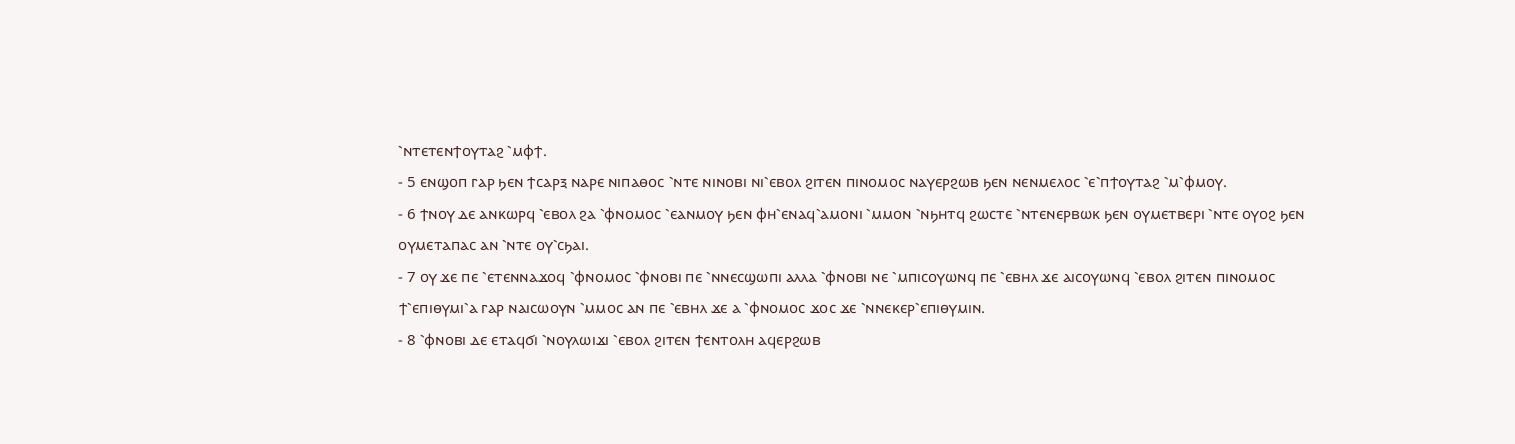⳿ⲛⲧⲉⲧⲉⲛϯⲟⲩⲧⲁϩ ⳿ⲙⲫϯ.
- 5 ⲉⲛϣⲟⲡ ⲅⲁⲣ ϧⲉⲛ ϯⲥⲁⲣⲝ ⲛⲁⲣⲉ ⲛⲓⲡⲁⲑⲟⲥ ⳿ⲛⲧⲉ ⲛⲓⲛⲟⲃⲓ ⲛⲓ⳿ⲉⲃⲟⲗ ϩⲓⲧⲉⲛ ⲡⲓⲛⲟⲙⲟⲥ ⲛⲁⲩⲉⲣϩⲱⲃ ϧⲉⲛ ⲛⲉⲛⲙⲉⲗⲟⲥ ⳿ⲉ⳿ⲡϯⲟⲩⲧⲁϩ ⳿ⲙ⳿ⲫⲙⲟⲩ.
- 6 ϯⲛⲟⲩ ⲇⲉ ⲁⲛⲕⲱⲣϥ ⳿ⲉⲃⲟⲗ ϩⲁ ⳿ⲫⲛⲟⲙⲟⲥ ⳿ⲉⲁⲛⲙⲟⲩ ϧⲉⲛ ⲫⲏ⳿ⲉⲛⲁϥ⳿ⲁⲙⲟⲛⲓ ⳿ⲙⲙⲟⲛ ⳿ⲛϧⲏⲧϥ ϩⲱⲥⲧⲉ ⳿ⲛⲧⲉⲛⲉⲣⲃⲱⲕ ϧⲉⲛ ⲟⲩⲙⲉⲧⲃⲉⲣⲓ ⳿ⲛⲧⲉ ⲟⲩⲟϩ ϧⲉⲛ ⲟⲩⲙⲉⲧⲁⲡⲁⲥ ⲁⲛ ⳿ⲛⲧⲉ ⲟⲩ⳿ⲥϧⲁⲓ.
- 7 ⲟⲩ ϫⲉ ⲡⲉ ⳿ⲉⲧⲉⲛⲛⲁϫⲟϥ ⳿ⲫⲛⲟⲙⲟⲥ ⳿ⲫⲛⲟⲃⲓ ⲡⲉ ⳿ⲛⲛⲉⲥϣⲱⲡⲓ ⲁⲗⲗⲁ ⳿ⲫⲛⲟⲃⲓ ⲛⲉ ⳿ⲙⲡⲓⲥⲟⲩⲱⲛϥ ⲡⲉ ⳿ⲉⲃⲏⲗ ϫⲉ ⲁⲓⲥⲟⲩⲱⲛϥ ⳿ⲉⲃⲟⲗ ϩⲓⲧⲉⲛ ⲡⲓⲛⲟⲙⲟⲥ ϯ⳿ⲉⲡⲓⲑⲩⲙⲓ⳿ⲁ ⲅⲁⲣ ⲛⲁⲓⲥⲱⲟⲩⲛ ⳿ⲙⲙⲟⲥ ⲁⲛ ⲡⲉ ⳿ⲉⲃⲏⲗ ϫⲉ ⲁ ⳿ⲫⲛⲟⲙⲟⲥ ϫⲟⲥ ϫⲉ ⳿ⲛⲛⲉⲕⲉⲣ⳿ⲉⲡⲓⲑⲩⲙⲓⲛ.
- 8 ⳿ⲫⲛⲟⲃⲓ ⲇⲉ ⲉⲧⲁϥϭⲓ ⳿ⲛⲟⲩⲗⲱⲓϫⲓ ⳿ⲉⲃⲟⲗ ϩⲓⲧⲉⲛ ϯⲉⲛⲧⲟⲗⲏ ⲁϥⲉⲣϩⲱⲃ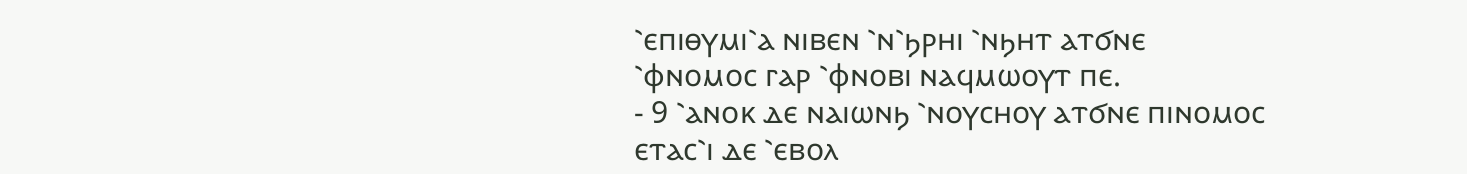⳿ⲉⲡⲓⲑⲩⲙⲓ⳿ⲁ ⲛⲓⲃⲉⲛ ⳿ⲛ⳿ϧⲣⲏⲓ ⳿ⲛϧⲏⲧ ⲁⲧϭⲛⲉ ⳿ⲫⲛⲟⲙⲟⲥ ⲅⲁⲣ ⳿ⲫⲛⲟⲃⲓ ⲛⲁϥⲙⲱⲟⲩⲧ ⲡⲉ.
- 9 ⳿ⲁⲛⲟⲕ ⲇⲉ ⲛⲁⲓⲱⲛϧ ⳿ⲛⲟⲩⲥⲏⲟⲩ ⲁⲧϭⲛⲉ ⲡⲓⲛⲟⲙⲟⲥ ⲉⲧⲁⲥ⳿ⲓ ⲇⲉ ⳿ⲉⲃⲟⲗ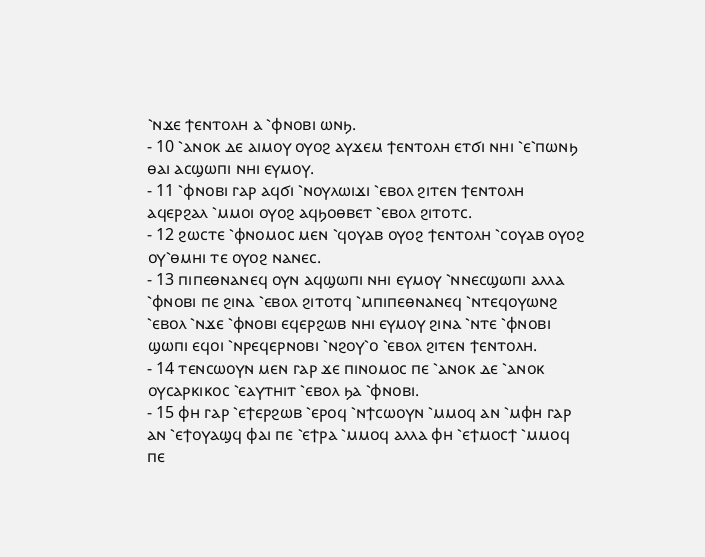⳿ⲛϫⲉ ϯⲉⲛⲧⲟⲗⲏ ⲁ ⳿ⲫⲛⲟⲃⲓ ⲱⲛϧ.
- 10 ⳿ⲁⲛⲟⲕ ⲇⲉ ⲁⲓⲙⲟⲩ ⲟⲩⲟϩ ⲁⲩϫⲉⲙ ϯⲉⲛⲧⲟⲗⲏ ⲉⲧϭⲓ ⲛⲏⲓ ⳿ⲉ⳿ⲡⲱⲛϧ ⲑⲁⲓ ⲁⲥϣⲱⲡⲓ ⲛⲏⲓ ⲉⲩⲙⲟⲩ.
- 11 ⳿ⲫⲛⲟⲃⲓ ⲅⲁⲣ ⲁϥϭⲓ ⳿ⲛⲟⲩⲗⲱⲓϫⲓ ⳿ⲉⲃⲟⲗ ϩⲓⲧⲉⲛ ϯⲉⲛⲧⲟⲗⲏ ⲁϥⲉⲣϩⲁⲗ ⳿ⲙⲙⲟⲓ ⲟⲩⲟϩ ⲁϥϧⲟⲑⲃⲉⲧ ⳿ⲉⲃⲟⲗ ϩⲓⲧⲟⲧⲥ.
- 12 ϩⲱⲥⲧⲉ ⳿ⲫⲛⲟⲙⲟⲥ ⲙⲉⲛ ⳿ϥⲟⲩⲁⲃ ⲟⲩⲟϩ ϯⲉⲛⲧⲟⲗⲏ ⳿ⲥⲟⲩⲁⲃ ⲟⲩⲟϩ ⲟⲩ⳿ⲑⲙⲏⲓ ⲧⲉ ⲟⲩⲟϩ ⲛⲁⲛⲉⲥ.
- 13 ⲡⲓⲡⲉⲑⲛⲁⲛⲉϥ ⲟⲩⲛ ⲁϥϣⲱⲡⲓ ⲛⲏⲓ ⲉⲩⲙⲟⲩ ⳿ⲛⲛⲉⲥϣⲱⲡⲓ ⲁⲗⲗⲁ ⳿ⲫⲛⲟⲃⲓ ⲡⲉ ϩⲓⲛⲁ ⳿ⲉⲃⲟⲗ ϩⲓⲧⲟⲧϥ ⳿ⲙⲡⲓⲡⲉⲑⲛⲁⲛⲉϥ ⳿ⲛⲧⲉϥⲟⲩⲱⲛϩ ⳿ⲉⲃⲟⲗ ⳿ⲛϫⲉ ⳿ⲫⲛⲟⲃⲓ ⲉϥⲉⲣϩⲱⲃ ⲛⲏⲓ ⲉⲩⲙⲟⲩ ϩⲓⲛⲁ ⳿ⲛⲧⲉ ⳿ⲫⲛⲟⲃⲓ ϣⲱⲡⲓ ⲉϥⲟⲓ ⳿ⲛⲣⲉϥⲉⲣⲛⲟⲃⲓ ⳿ⲛϩⲟⲩ⳿ⲟ ⳿ⲉⲃⲟⲗ ϩⲓⲧⲉⲛ ϯⲉⲛⲧⲟⲗⲏ.
- 14 ⲧⲉⲛⲥⲱⲟⲩⲛ ⲙⲉⲛ ⲅⲁⲣ ϫⲉ ⲡⲓⲛⲟⲙⲟⲥ ⲡⲉ ⳿ⲁⲛⲟⲕ ⲇⲉ ⳿ⲁⲛⲟⲕ ⲟⲩⲥⲁⲣⲕⲓⲕⲟⲥ ⳿ⲉⲁⲩⲧⲏⲓⲧ ⳿ⲉⲃⲟⲗ ϧⲁ ⳿ⲫⲛⲟⲃⲓ.
- 15 ⲫⲏ ⲅⲁⲣ ⳿ⲉϯⲉⲣϩⲱⲃ ⳿ⲉⲣⲟϥ ⳿ⲛϯⲥⲱⲟⲩⲛ ⳿ⲙⲙⲟϥ ⲁⲛ ⳿ⲙⲫⲏ ⲅⲁⲣ ⲁⲛ ⳿ⲉϯⲟⲩⲁϣϥ ⲫⲁⲓ ⲡⲉ ⳿ⲉϯⲣⲁ ⳿ⲙⲙⲟϥ ⲁⲗⲗⲁ ⲫⲏ ⳿ⲉϯⲙⲟⲥϯ ⳿ⲙⲙⲟϥ ⲡⲉ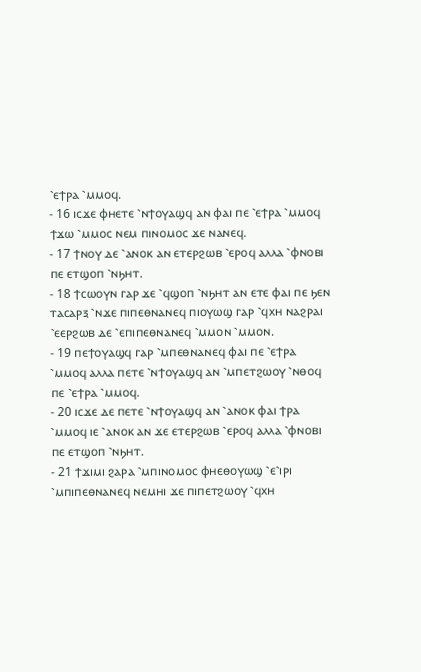⳿ⲉϯⲣⲁ ⳿ⲙⲙⲟϥ.
- 16 ⲓⲥϫⲉ ⲫⲏⲉⲧⲉ ⳿ⲛϯⲟⲩⲁϣϥ ⲁⲛ ⲫⲁⲓ ⲡⲉ ⳿ⲉϯⲣⲁ ⳿ⲙⲙⲟϥ ϯϫⲱ ⳿ⲙⲙⲟⲥ ⲛⲉⲙ ⲡⲓⲛⲟⲙⲟⲥ ϫⲉ ⲛⲁⲛⲉϥ.
- 17 ϯⲛⲟⲩ ⲇⲉ ⳿ⲁⲛⲟⲕ ⲁⲛ ⲉⲧⲉⲣϩⲱⲃ ⳿ⲉⲣⲟϥ ⲁⲗⲗⲁ ⳿ⲫⲛⲟⲃⲓ ⲡⲉ ⲉⲧϣⲟⲡ ⳿ⲛϧⲏⲧ.
- 18 ϯⲥⲱⲟⲩⲛ ⲅⲁⲣ ϫⲉ ⳿ϥϣⲟⲡ ⳿ⲛϧⲏⲧ ⲁⲛ ⲉⲧⲉ ⲫⲁⲓ ⲡⲉ ϧⲉⲛ ⲧⲁⲥⲁⲣⲝ ⳿ⲛϫⲉ ⲡⲓⲡⲉⲑⲛⲁⲛⲉϥ ⲡⲓⲟⲩⲱϣ ⲅⲁⲣ ⳿ϥⲭⲏ ⲛⲁϩⲣⲁⲓ ⳿ⲉⲉⲣϩⲱⲃ ⲇⲉ ⳿ⲉⲡⲓⲡⲉⲑⲛⲁⲛⲉϥ ⳿ⲙⲙⲟⲛ ⳿ⲙⲙⲟⲛ.
- 19 ⲡⲉϯⲟⲩⲁϣϥ ⲅⲁⲣ ⳿ⲙⲡⲉⲑⲛⲁⲛⲉϥ ⲫⲁⲓ ⲡⲉ ⳿ⲉϯⲣⲁ ⳿ⲙⲙⲟϥ ⲁⲗⲗⲁ ⲡⲉⲧⲉ ⳿ⲛϯⲟⲩⲁϣϥ ⲁⲛ ⳿ⲙⲡⲉⲧϩⲱⲟⲩ ⳿ⲛⲑⲟϥ ⲡⲉ ⳿ⲉϯⲣⲁ ⳿ⲙⲙⲟϥ.
- 20 ⲓⲥϫⲉ ⲇⲉ ⲡⲉⲧⲉ ⳿ⲛϯⲟⲩⲁϣϥ ⲁⲛ ⳿ⲁⲛⲟⲕ ⲫⲁⲓ ϯⲣⲁ ⳿ⲙⲙⲟϥ ⲓⲉ ⳿ⲁⲛⲟⲕ ⲁⲛ ϫⲉ ⲉⲧⲉⲣϩⲱⲃ ⳿ⲉⲣⲟϥ ⲁⲗⲗⲁ ⳿ⲫⲛⲟⲃⲓ ⲡⲉ ⲉⲧϣⲟⲡ ⳿ⲛϧⲏⲧ.
- 21 ϯϫⲓⲙⲓ ϩⲁⲣⲁ ⳿ⲙⲡⲓⲛⲟⲙⲟⲥ ⲫⲏⲉⲑⲟⲩⲱϣ ⳿ⲉ⳿ⲓⲣⲓ ⳿ⲙⲡⲓⲡⲉⲑⲛⲁⲛⲉϥ ⲛⲉⲙⲏⲓ ϫⲉ ⲡⲓⲡⲉⲧϩⲱⲟⲩ ⳿ϥⲭⲏ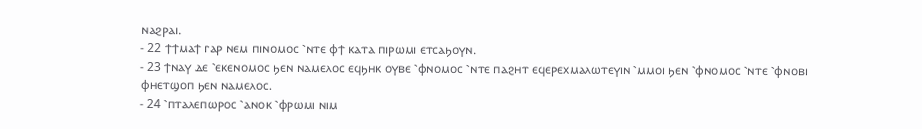ⲛⲁϩⲣⲁⲓ.
- 22 ϯϯⲙⲁϯ ⲅⲁⲣ ⲛⲉⲙ ⲡⲓⲛⲟⲙⲟⲥ ⳿ⲛⲧⲉ ⲫϯ ⲕⲁⲧⲁ ⲡⲓⲣⲱⲙⲓ ⲉⲧⲥⲁϧⲟⲩⲛ.
- 23 ϯⲛⲁⲩ ⲇⲉ ⳿ⲉⲕⲉⲛⲟⲙⲟⲥ ϧⲉⲛ ⲛⲁⲙⲉⲗⲟⲥ ⲉϥϧⲏⲕ ⲟⲩⲃⲉ ⳿ⲫⲛⲟⲙⲟⲥ ⳿ⲛⲧⲉ ⲡⲁϩⲏⲧ ⲉϥⲉⲣⲉⲭⲙⲁⲗⲱⲧⲉⲩⲓⲛ ⳿ⲙⲙⲟⲓ ϧⲉⲛ ⳿ⲫⲛⲟⲙⲟⲥ ⳿ⲛⲧⲉ ⳿ⲫⲛⲟⲃⲓ ⲫⲏⲉⲧϣⲟⲡ ϧⲉⲛ ⲛⲁⲙⲉⲗⲟⲥ.
- 24 ⳿ⲡⲧⲁⲗⲉⲡⲱⲣⲟⲥ ⳿ⲁⲛⲟⲕ ⳿ⲫⲣⲱⲙⲓ ⲛⲓⲙ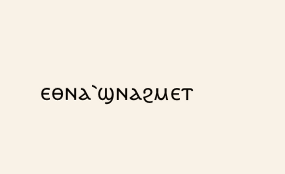ⲉⲑⲛⲁ⳿ϣⲛⲁϩⲙⲉⲧ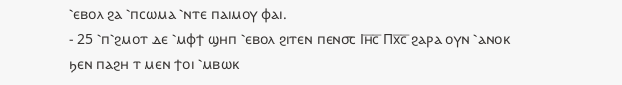⳿ⲉⲃⲟⲗ ϩⲁ ⳿ⲡⲥⲱⲙⲁ ⳿ⲛⲧⲉ ⲡⲁⲓⲙⲟⲩ ⲫⲁⲓ.
- 25 ⳿ⲡ⳿ϩⲙⲟⲧ ⲇⲉ ⳿ⲙⲫϯ ϣⲏⲡ ⳿ⲉⲃⲟⲗ ϩⲓⲧⲉⲛ ⲡⲉⲛ⳪ Ⲓⲏ̅ⲥ̅ Ⲡⲭ̅ⲥ̅ ϩⲁⲣⲁ ⲟⲩⲛ ⳿ⲁⲛⲟⲕ ϧⲉⲛ ⲡⲁϩⲏ ⲧ ⲙⲉⲛ ϯⲟⲓ ⳿ⲙⲃⲱⲕ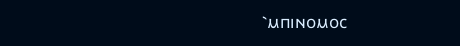⳿ⲙⲡⲓⲛⲟⲙⲟⲥ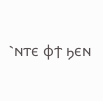⳿ⲛⲧⲉ ⲫϯ ϧⲉⲛ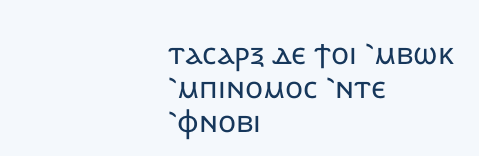ⲧⲁⲥⲁⲣⲝ ⲇⲉ ϯⲟⲓ ⳿ⲙⲃⲱⲕ ⳿ⲙⲡⲓⲛⲟⲙⲟⲥ ⳿ⲛⲧⲉ ⳿ⲫⲛⲟⲃⲓ